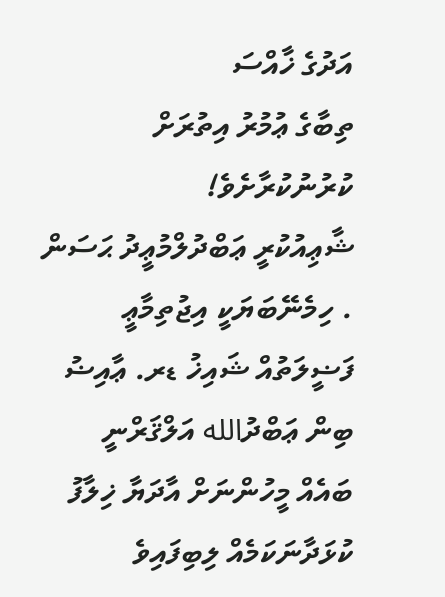އަދުގެ ޚާއްސަ
ތިބާގެ ޢުމުރު އިތުރަށް ކުރުނުކުރާށެވެ!
ޝާޢިއުކުރީ ޢަބްދުލްމުޢީދު ޙަސަން . ހިމެނޭބަޔަކީ އިޖުތިމާޢީ
ފަޟީލަތުއް ޝައިޚު ޑރ. ޢާއިޟު ބިން ޢަބްދުالله އަލްޤަރްނީ
ބައެއް މީހުންނަށް އާދަޔާ ޚިލާފު ކުޅަދާނަކަމެއް ލިބިފައިވެ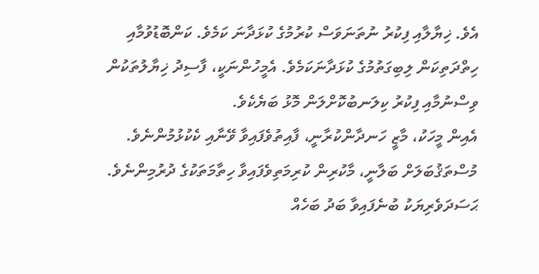އެވެ. ޚިޔާލާއި ފިކުރު ނުތަނަވަސް ކުރުމުގެ ކުޅަދާނަ ކަމެވެ. ކަންބޮޑުވުމާއި ހިތްދަތިކަން ލިބިގަތުމުގެ ކުޅަދާނަކަމެވެ. އެމީހުންނަކީ، ފާސިދު ޚިޔާލުތަކުން ވިސްނުމާއި ފިކުރު ކިލަނބުކޮށްލަން މޮޅު ބަޔެކެވެ.
އެއިން މީހަކު، މާޒީ ހަނދާންކުރާނީ، ފާއިތުވެފައިވާ ވޭނާއި ކެކުޅުމުންނެވެ.
މުސްތަޤުބަލަށް ބަލާނީ، މާކުރިން ކުރިމަތިވެފައިވާ ހިތާމަތަކުގެ ދުރުމިންނެވެ.
ޙަސަދަވެރިޔަކު ބުނެފައިވާ ބަދު ބަހެއް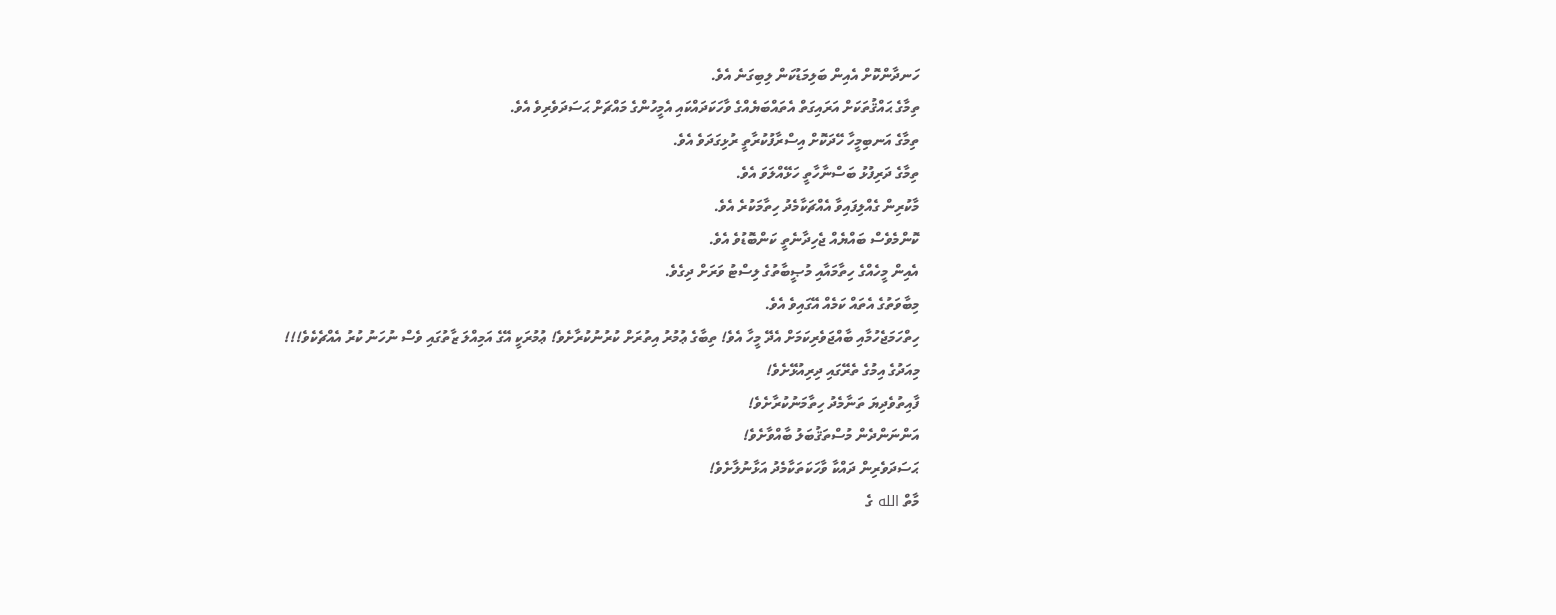ހަނދާންކޮށް އެއިން ބަލިމަޑުކަން ލިބިގަނެ އެވެ.
ތިމާގެ ޙައްޤުތަކަށް އަރައިގަތް އެތައްބަޔެއްގެ ވާހަކަދައްކައި އެމީހުންގެ މައްޗަށް ޙަސަދަވެރިވެ އެވެ.
ތިމާގެ އަނބިމީހާ ހޭދަކޮށް އިސްރާފުކުރާތީ ރުޅިގަދަވެ އެވެ.
ތިމާގެ ދަރިފުޅު ބަސްނާހާތީ ހަޅޭއްލަވަ އެވެ.
މާކުރިން ގެއްލިފައިވާ އެއްޗަކާމެދު ހިތާމަކުރެ އެވެ.
ކޮންމެވެސް ބައްޔެއް ޖެހިދާނެތީ ކަންބޮޑުވެ އެވެ.
އެއިން މީހެއްގެ ހިތާމައާއި މުޞީބާތުގެ ލިސްޓު ވަރަށް ދިގެވެ.
މިބާވަތުގެ އެތައް ކަމެއް އޭގައިވެ އެވެ.
ހިތްހަމަޖެހުމާއި ބާއްޖަވެރިކަމަށް އެދޭ މީހާ އެވެ! ތިބާގެ ޢުމުރު އިތުރަށް ކުރުނުކުރާށެވެ! ޢުމުރަކީ އޭގެ އަމިއްލަ ޒާތުގައި ވެސް ނުހަނު ކުރު އެއްޗެކެވެ!!!
މިއަދުގެ އިމުގެ ތެރޭގައި ދިރިއުޅޭށެވެ!
ފާއިތުވެދިޔަ ތަނާމެދު ހިތާމަނުކުރާށެވެ!
އަންނަންދެން މުސްތަޤުބަލު ބާއްވާށެވެ!
ޙަސަދަވެރިން ދައްކާ ވާހަކަތަކާމެދު އަޅާނުލާށެވެ!
މާތް الله ގެ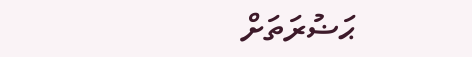ޙަޟުރަތަށް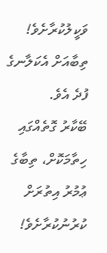ވަކީލުކުރާށެވެ!
ތިބާއަށް އެކަލާނގެ ފުދެ އެވެ.
ބޭކާރު ގޮތެއްގައި ހިތާމަކޮށް، ތިބާގެ ޢުމުރު އިތުރަށް ކުރުނުކުރާށެވެ!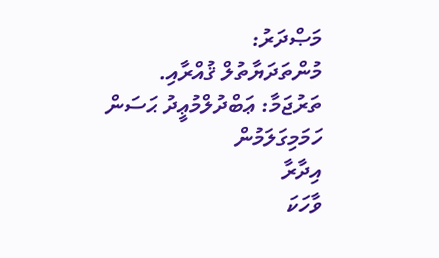މަޞްދަރު:
މުންތަދަޔާތުލް ޤުއްރާއި.
ތަރުޖަމާ: ޢަބްދުލްމުޢީދު ޙަސަން
ހަމަމިގަލަމުން
އިދާރާ
ވާހަކަ